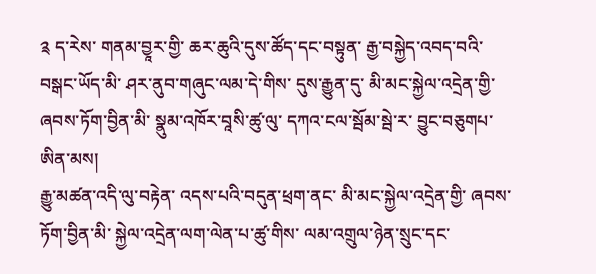༉ ད་རེས་ གནམ་བྱཱར་གྱི་ ཆར་ཆུའི་དུས་ཚོད་དང་བསྟུན་ རྒྱ་བསྐྱེད་འབད་བའི་བསྒང་ཡོད་མི་ ཤར་ནུབ་གཞུང་ལམ་དེ་གིས་ དུས་རྒྱུན་དུ་ མི་མང་སྐྱེལ་འདྲེན་གྱི་ ཞབས་ཏོག་བྱིན་མི་ སྣུམ་འཁོར་བཱསི་ཚུ་ལུ་ དཀའ་ངལ་སྦོམ་སྦེ་ར་ བྱུང་བཅུགཔ་ཨིན་མས།
རྒྱུ་མཚན་འདི་ལུ་བརྟེན་ འདས་པའི་བདུན་ཕྲག་ནང་ མི་མང་སྐྱེལ་འདྲེན་གྱི་ ཞབས་ཏོག་བྱིན་མི་ སྐྱེལ་འདྲེན་ལག་ལེན་པ་ཚུ་གིས་ ལམ་འགྲུལ་ཉེན་སྲུང་དང་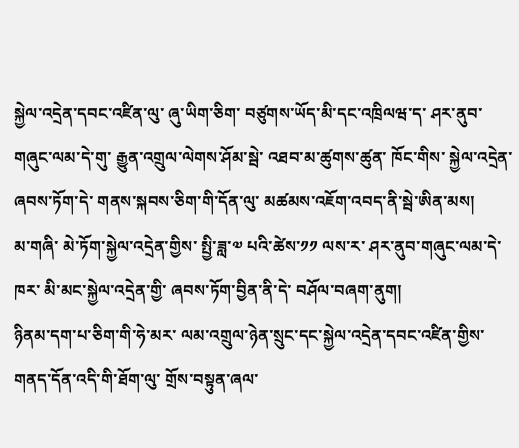སྐྱེལ་འདྲེན་དབང་འཛིན་ལུ་ ཞུ་ཡིག་ཅིག་ བཙུགས་ཡོད་མི་དང་འཁྲིལཝ་ད་ ཤར་ནུབ་གཞུང་ལམ་དེ་གུ་ རྒྱུན་འགྲུལ་ལེགས་ཤོམ་སྦེ་ འཐབ་མ་ཚུགས་ཚུན་ ཁོང་གིས་ སྐྱེལ་འདྲེན་ཞབས་ཏོག་དེ་ གནས་སྐབས་ཅིག་གི་དོན་ལུ་ མཚམས་འཇོག་འབད་ནི་སྦེ་ཨིན་མས།
མ་གཞི་ མེ་ཏོག་སྐྱེལ་འདྲེན་གྱིས་ སྤྱི་ཟླ་༧ པའི་ཚེས་༡༡ ལས་ར་ ཤར་ནུབ་གཞུང་ལམ་དེ་ཁར་ མི་མང་སྐྱེལ་འདྲེན་གྱི་ ཞབས་ཏོག་བྱིན་ནི་དེ་ བཤོལ་བཞག་ནུག།
ཉིནམ་དག་པ་ཅིག་གི་ཧེ་མར་ ལམ་འགྲུལ་ཉེན་སྲུང་དང་སྐྱེལ་འདྲེན་དབང་འཛིན་གྱིས་ གནད་དོན་འདི་གི་ཐོག་ལུ་ གྲོས་བསྟུན་ཞལ་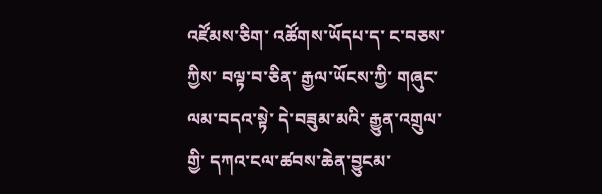འཛོམས་ཅིག་ འཚོགས་ཡོདཔ་ད་ ང་བཅས་ཀྱིས་ བལྟ་བ་ཅིན་ རྒྱལ་ཡོངས་ཀྱི་ གཞུང་ལམ་བདའ་སྟེ་ དེ་བཟུམ་མའི་ རྒྱུན་འགྲུལ་གྱི་ དཀའ་ངལ་ཚབས་ཆེན་བྱུངམ་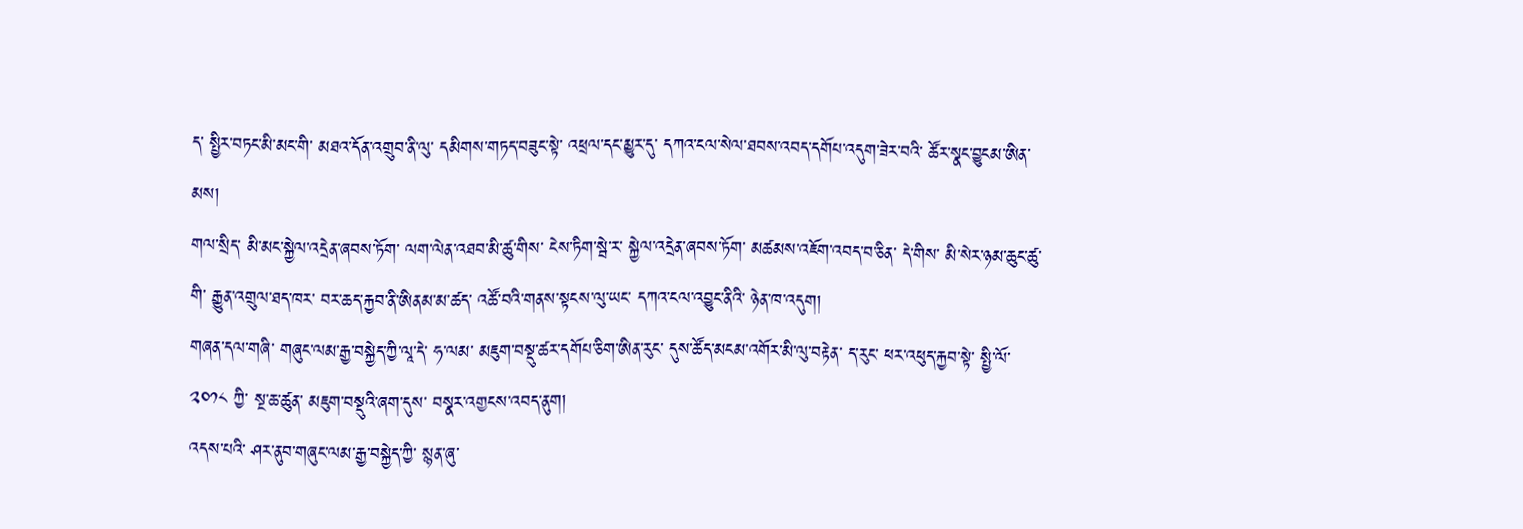ད་ སྤྱིར་བཏང་མི་མང་གི་ མཐའ་དོན་འགྲུབ་ནི་ལུ་ དམིགས་གཏད་བཟུང་སྟེ་ འཕྲལ་དང་མྱུར་དུ་ དཀའ་ངལ་སེལ་ཐབས་འབད་དགོཔ་འདུག་ཟེར་བའི་ ཚོར་སྣང་བྱུངམ་ཨིན་མས།
གལ་སྲིད་ མི་མང་སྐྱེལ་འདྲེན་ཞབས་ཏོག་ ལག་ལེན་འཐབ་མི་ཚུ་གིས་ ངེས་ཏིག་སྦེ་ར་ སྐྱེལ་འདྲེན་ཞབས་ཏོག་ མཚམས་འཇོག་འབད་བ་ཅིན་ དེ་གིས་ མི་སེར་ཉམ་ཆུང་ཚུ་གི་ རྒྱུན་འགྲུལ་ཐད་ཁར་ བར་ཆད་རྐྱབ་ནི་ཨིནམ་མ་ཚད་ འཚོ་བའི་གནས་སྟངས་ལུ་ཡང་ དཀའ་ངལ་འབྱུང་ནིའི་ ཉེན་ཁ་འདུག།
གཞན་དལ་གཞི་ གཞུང་ལམ་རྒྱ་བསྐྱེད་ཀྱི་ལཱ་དེ་ ཧ་ལམ་ མཇུག་བསྡུ་ཚར་དགོཔ་ཅིག་ཨིན་རུང་ དུས་ཚོད་མངམ་འགོར་མི་ལུ་བརྟེན་ ད་རུང་ ཕར་འཕུད་རྐྱབ་སྟེ་ སྤྱི་ལོ་༢༠༡༨ ཀྱི་ སྔ་ཆ་ཚུན་ མཇུག་བསྡུའི་ཞག་དུས་ བསྣར་འགྱངས་འབད་ནུག།
འདས་པའི་ ཤར་ནུབ་གཞུང་ལམ་རྒྱ་བསྐྱེད་ཀྱི་ སྙན་ཞུ་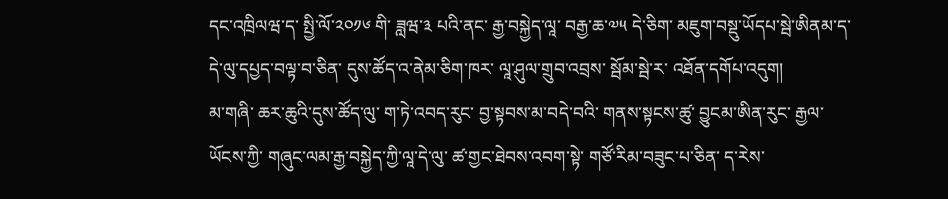དང་འཁྲིལཝ་ད་ སྤྱི་ལོ་༢༠༡༦ གི་ ཟླཝ་༣ པའི་ནང་ རྒྱ་བསྐྱེད་ལཱ་ བརྒྱ་ཆ་༧༥ དེ་ཅིག་ མཇུག་བསྡུ་ཡོདཔ་སྦེ་ཨིནམ་ད་ དེ་ལུ་དཔྱད་བལྟ་བ་ཅིན་ དུས་ཚོད་འ་ནེམ་ཅིག་ཁར་ ལཱ་ཤུལ་གྲུབ་འབྲས་ སྦོམ་སྦེ་ར་ འཐོན་དགོཔ་འདུག།
མ་གཞི་ ཆར་ཆུའི་དུས་ཚོད་ལུ་ ག་ཏེ་འབད་རུང་ བྱ་སྟབས་མ་བདེ་བའི་ གནས་སྟངས་ཚུ་ བྱུངམ་ཨིན་རུང་ རྒྱལ་ཡོངས་ཀྱི་ གཞུང་ལམ་རྒྱ་བསྐྱེད་ཀྱི་ལཱ་དེ་ལུ་ ཚ་གྱང་ཐེབས་འབག་སྟེ་ གཙོ་རིམ་བཟུང་པ་ཅིན་ ད་རེས་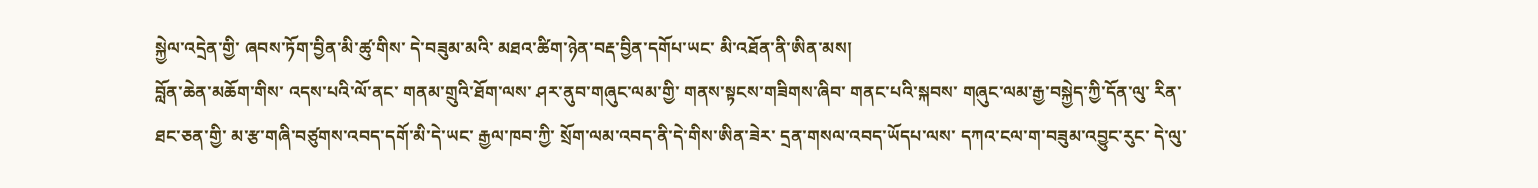སྐྱེལ་འདྲེན་གྱི་ ཞབས་ཏོག་བྱིན་མི་ཚུ་གིས་ དེ་བཟུམ་མའི་ མཐའ་ཚིག་ཉེན་བརྡ་བྱིན་དགོཔ་ཡང་ མི་འཐོན་ནི་ཨིན་མས།
བློན་ཆེན་མཆོག་གིས་ འདས་པའི་ལོ་ནང་ གནམ་གྲུའི་ཐོག་ལས་ ཤར་ནུབ་གཞུང་ལམ་གྱི་ གནས་སྟངས་གཟིགས་ཞིབ་ གནང་པའི་སྐབས་ གཞུང་ལམ་རྒྱ་བསྐྱེད་ཀྱི་དོན་ལུ་ རིན་ཐང་ཅན་གྱི་ མ་རྩ་གཞི་བཙུགས་འབད་དགོ་མི་དེ་ཡང་ རྒྱལ་ཁབ་ཀྱི་ སྲོག་ལམ་འབད་ནི་དེ་གིས་ཨིན་ཟེར་ དྲན་གསལ་འབད་ཡོདཔ་ལས་ དཀའ་ངལ་ག་བཟུམ་འབྱུང་རུང་ དེ་ལུ་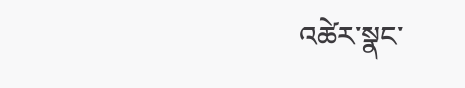འཚེར་སྣང་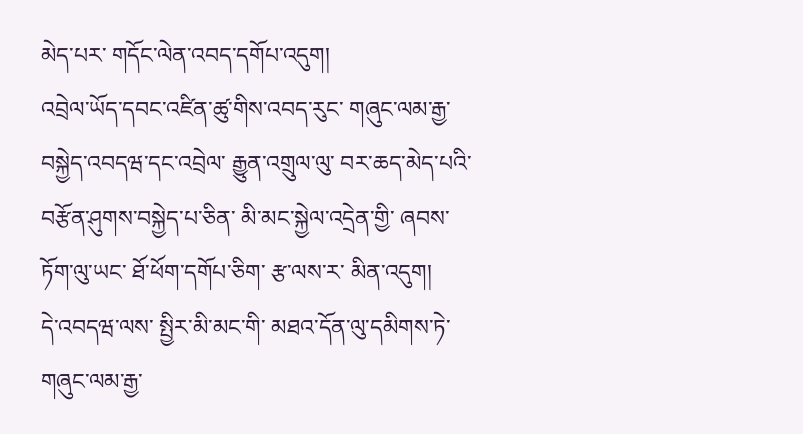མེད་པར་ གདོང་ལེན་འབད་དགོཔ་འདུག།
འབྲེལ་ཡོད་དབང་འཛིན་ཚུ་གིས་འབད་རུང་ གཞུང་ལམ་རྒྱ་བསྐྱེད་འབདཝ་དང་འབྲེལ་ རྒྱུན་འགྲུལ་ལུ་ བར་ཆད་མེད་པའི་ བརྩོན་ཤུགས་བསྐྱེད་པ་ཅིན་ མི་མང་སྐྱེལ་འདྲེན་གྱི་ ཞབས་ཏོག་ལུ་ཡང་ ཐོ་ཕོག་དགོཔ་ཅིག་ རྩ་ལས་ར་ མིན་འདུག།
དེ་འབདཝ་ལས་ སྤྱིར་མི་མང་གི་ མཐའ་དོན་ལུ་དམིགས་ཏེ་ གཞུང་ལམ་རྒྱ་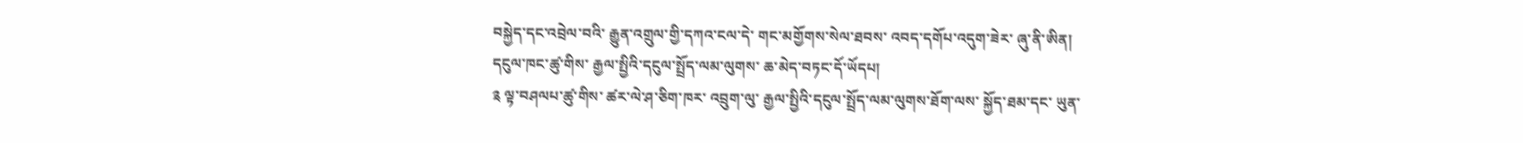བསྐྱེད་དང་འབྲེལ་བའི་ རྒྱུན་འགྲུལ་གྱི་དཀའ་ངལ་དེ་ གང་མགྱོགས་སེལ་ཐབས་ འབད་དགོཔ་འདུག་ཟེར་ ཞུ་ནི་ཨིན།
དངུལ་ཁང་ཚུ་གིས་ རྒྱལ་སྤྱིའི་དངུལ་སྤྲོད་ལམ་ལུགས་ ཆ་མེད་བཏང་དོ་ཡོདཔ།
༉ ལྟ་བཤལཔ་ཚུ་གིས་ ཚར་ལེ་ཤ་ཅིག་ཁར་ འབྲུག་ལུ་ རྒྱལ་སྤྱིའི་དངུལ་སྤྲོད་ལམ་ལུགས་ཐོག་ལས་ སྐྱོད་ཐམ་དང་ ཡུན་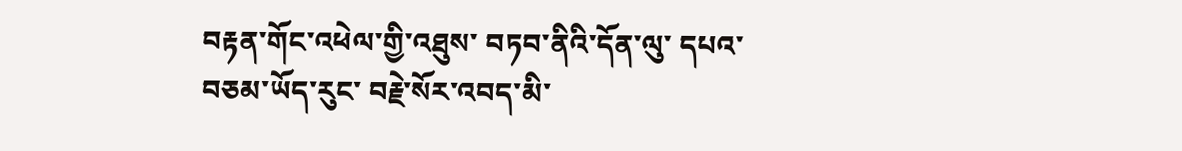བརྟན་གོང་འཕེལ་གྱི་འཐུས་ བཏབ་ནིའི་དོན་ལུ་ དཔའ་བཅམ་ཡོད་རུང་ བརྗེ་སོར་འབད་མི་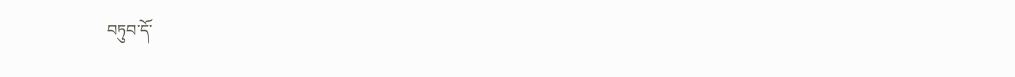བཏུབ་དོ་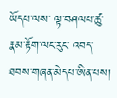ཡོདཔ་ལས་ ལྟ་བཤལཔ་ཚུ་ རྣམ་རྟོག་ལང་རུང་ འབད་ཐབས་གཞན་མེདཔ་ཨིན་པས།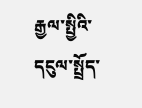རྒྱལ་སྤྱིའི་དངུལ་སྤྲོད་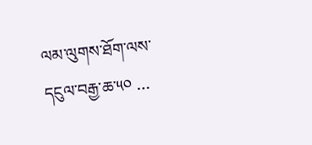ལམ་ལུགས་ཐོག་ལས་ དངུལ་བརྒྱ་ཆ་༥༠ …